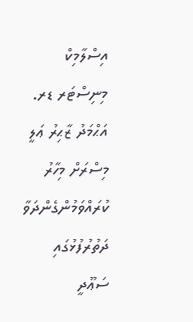އިސްލާމިކް މިނިސްޓަރ ޑރ. އަޙްމަދު ޒާޙިރު ޢަލީ މިސްރަށް މިހާރު ކުރައްވަމުންގެންދަވާ ދަތުރުފުޅުގައި ސަޢޫދީ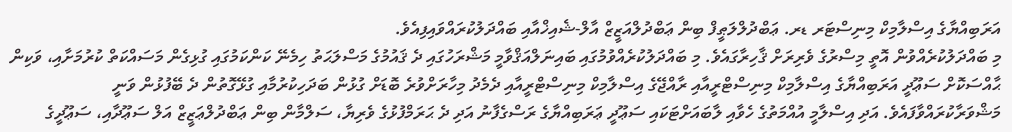އަރަބިއްޔާގެ އިސްލާމިކް މިނިސްޓަރ ޑރ. ޢަބްދުލްލަޠީފް ބިން ޢަބްދުލްއަޒީޒް އާލް-ޝެއިޚްއާއި ބައްދަލުކުރައްވައިފިއެވެ.
މި ބައްދަލުކުރެއްވުން އޮތީ މިސްރުގެ ވެރިރަށް ޤާހިރާގައެވެ. މި ބައްދަލުކުރެއްވުމުގައި ބައިނަލްއަޤްވާމީ މަޝްރަހުގައި ދެ ޤައުމުގެ މަސްލަޙަތު ހިމެނޭ ކަންކަމުގައި ގުޅިގެން މަސައްކަތް ކުރުމަށާއި، ވަކިން ޙާއްސަކޮށް ސަޢޫދީ އަރަބިއްޔާގެ އިސްލާމިކް މިނިސްޓްރީއާއި ރާއްޖޭގެ އިސްލާމިކް މިނިސްޓްރީއާއި ދެމެދު މިހާރަށްވުރެ ބޮޑަށް ގުޅުން ބަދަހިކުރުމާއި ގުޅޭގޮތުން ދެ ބޭފުޅުން ވަނީ މަޝްވަރާކުރައްވާފައެވެ. އަދި އިސްލާމީ އުއްމަތުގެ ހެވާއި ލާބައަށްޓަކައި ސަޢޫދީ ޢަރަބިއްޔާގެ ރަސްގެފާނު އަދި ދެ ޙަރަމްފުޅުގެ ވެރިޔާ، ސަލްމާން ބިން ޢަބްދުލްޢަޒީޒް އަލް ސަޢޫދާއި، ސަޢޫދީގެ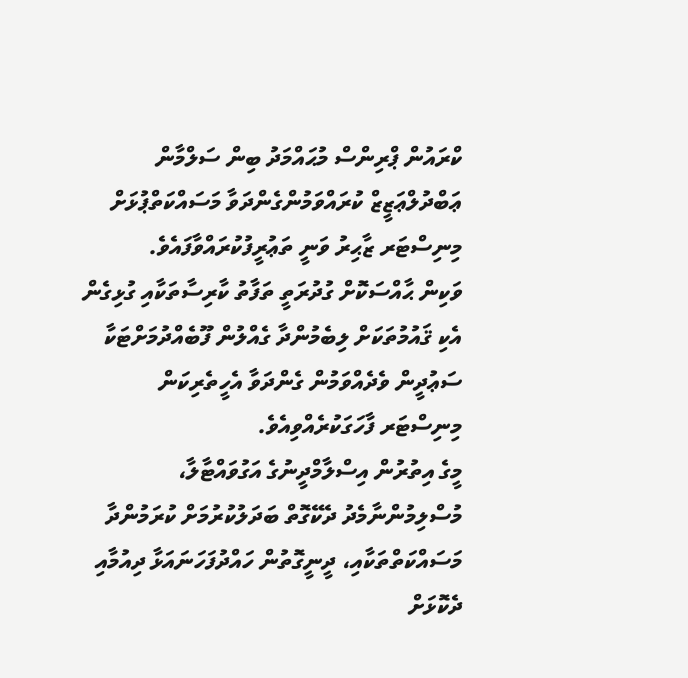ކްރައުން ޕްރިންސް މުޙައްމަދު ބިން ސަލްމާން ޢަބްދުލްޢަޒީޒް ކުރައްވަމުންގެންދަވާ މަސައްކަތްޕުޅަށް މިނިސްޓަރ ޒާޙިރު ވަނީ ތަޢުރީފުކުރައްވާފައެވެ.
ވަކިން ޙާއްސަކޮށް ގުދުރަތީ ތަފާތު ކާރިސާތަކާއި ގުޅިގެން އެކި ޤައުމުތަކަށް ލިބެމުންދާ ގެއްލުން ފޫބެއްދުމަށްޓަކާ ސަޢުދީން ވެދެއްވަމުން ގެންދަވާ އެހީތެރިކަން މިނިސްޓަރ ފާހަގަކުރެއްވިއެވެ.
މީގެ އިތުރުން އިސްލާމްދީނުގެ އަގުވައްޓާލާ، މުސްލިމުންނާމެދު ދެކޭގޮތް ބަދަލުކުރުމަށް ކުރަމުންދާ މަސައްކަތްތަކާއި، ދީނީގޮތުން ހައްދުފަހަނައަޅާ ދިއުމާއި ދެކޮޅަށް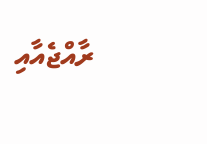ރާއްޖެއާއި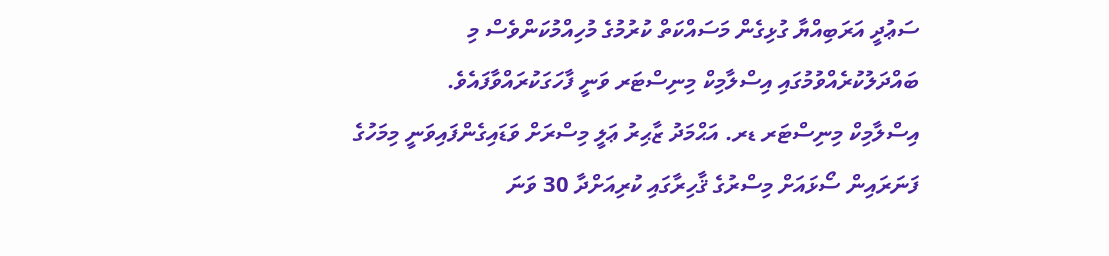ސަޢުދީ އަރަބިއްޔާ ގުޅިގެން މަސައްކަތް ކުރުމުގެ މުހިއްމުކަންވެސް މި ބައްދަލުކުރެއްވުމުގައި އިސްލާމިކް މިނިސްޓަރ ވަނީ ފާހަގަކުރައްވާފައެވެ.
އިސްލާމިކް މިނިސްޓަރ ޑރ. އަޙްމަދު ޒާޙިރު ޢަލީ މިސްރަށް ވަޑައިގެންފައިވަނީ މިމަހުގެ ފަނަރައިން ސޯޅައަށް މިސްރުގެ ޤާހިރާގައި ކުރިއަށްދާ 30 ވަނަ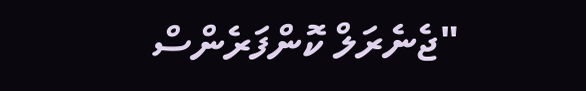"ޖެނެރަލް ކޮންފަރެންސް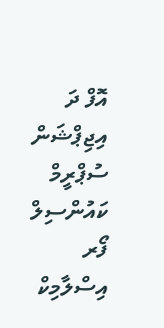އޮފް ދަ އިޖިޕްޝަން ސުޕްރީމް ކައުންސިލް ފޯރ އިސްލާމިކް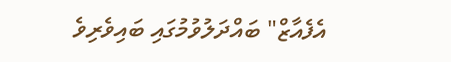އެފެއާޒް" ބައްދަލުވުމުގައި ބައިވެރިވެ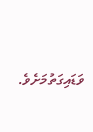ވަޑައިގަތުމަށެވެ.